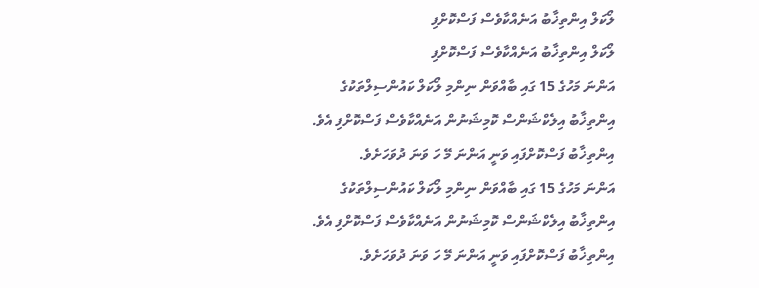ލޯކަލް އިންތިޚާބު އަނެއްކާވެސް ފަސްކޮށްފި
ލޯކަލް އިންތިޚާބު އަނެއްކާވެސް ފަސްކޮށްފި
އަންނަ މަހުގެ 15 ގައި ބާއްވަން ނިންމި ލޯކަލް ކައުންސިލްތަކުގެ އިންތިޚާބު އިލެކްޝަންސް ކޮމިޝަނުން އަނެއްކާވެސް ފަސްކޮށްފި އެވެ. އިންތިޚާބު ފަސްކޮށްފައި ވަނީ އަންނަ މޭ ހަ ވަނަ ދުވަހަށެވެ.
އަންނަ މަހުގެ 15 ގައި ބާއްވަން ނިންމި ލޯކަލް ކައުންސިލްތަކުގެ އިންތިޚާބު އިލެކްޝަންސް ކޮމިޝަނުން އަނެއްކާވެސް ފަސްކޮށްފި އެވެ. އިންތިޚާބު ފަސްކޮށްފައި ވަނީ އަންނަ މޭ ހަ ވަނަ ދުވަހަށެވެ.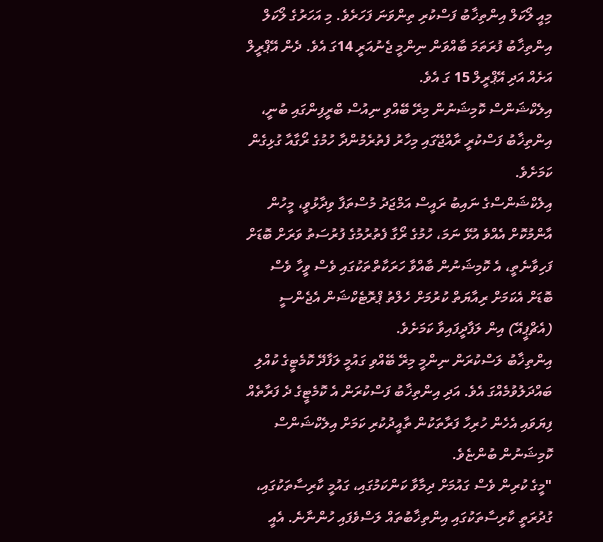މިއީ ލޯކަލް އިންތިޚާބު ފަސްކުރި ތިންވަނަ ފަހަރެވެ. މި އަހަރުގެ ލޯކަލް އިންތިޚާބު ފުރަތަމަ ބާއްވަން ނިންމީ ޖެނުއަރީ 14ގަ އެވެ. ދެން އޭޕްރީލް އަށެއް އަދި އޭޕްރީލް 15 ގަ އެވެ.
އިލެކްޝަންސް ކޮމިޝަނުން މިރޭ ބޭއްވި ނިއުސް ބްރީފިންގައި ބުނީ، އިންތިޚާބު ފަސްކުރީ ރާއްޖޭގައި މިހާރު ފެތުރެމުންދާ ހުމުގެ ރޯގާއާ ގުޅިގެން ކަމަށެވެ.
އިލެކްޝަންސްގެ ނައިބު ރައީސް އަމްޖަދު މުސްތަފާ ވިދާޅުވީ، މީހުން އާންމުކޮށް އެއްވެ އުޅޭ ނަމަ، ހުމުގެ ރޯގާ ފެތުރުމުގެ ފުރުސަތު ވަރަށް ބޮޑަށް ފަހިވާނެތީ، އެ ކޮމިޝަނުން ބާއްވާ ހަރަކާތްތަކުގައި ވެސް ވީހާ ވެސް ބޮޑަށް އެކަމަށް ރިއާޔަތް ކުރުމަށް ހެލްތު ޕްރޮޓެކްޝަން އެޖެންސީ (އެޗްޕީއޭ) އިން ލަފާދީފައިވާ ކަމަށެވެ.
އިންތިޚާބު ލަސްކުރަން ނިންމީ މިރޭ ބޭއްވި ގައުމީ ލަފާދޭ ކޮމެޓީގެ ކުއްލި ބައްދަލުވުމެއްގަ އެވެ. އަދި އިންތިޚާބު ފަސްކުރަން އެ ކޮމެޓީގެ ދެ ފަރާތެއް ފިޔަވައި އެހެން ހުރިހާ ފަރާތަކުން ތާއީދުކުރި ކަމަށް އިލެކްޝަންސް ކޮމިޝަނުން ބުންޏެވެ.
"މީގެ ކުރިން ވެސް ގައުމަށް ދިމާވާ ކަންކަމުގައި، ގައުމީ ކާރިސާތަކުގައި، ގުދުރަތީ ކާރިސާތަކުގައި އިންތިޚާބުތައް ލަސްވެފައި ހުންނާނެ. އެއީ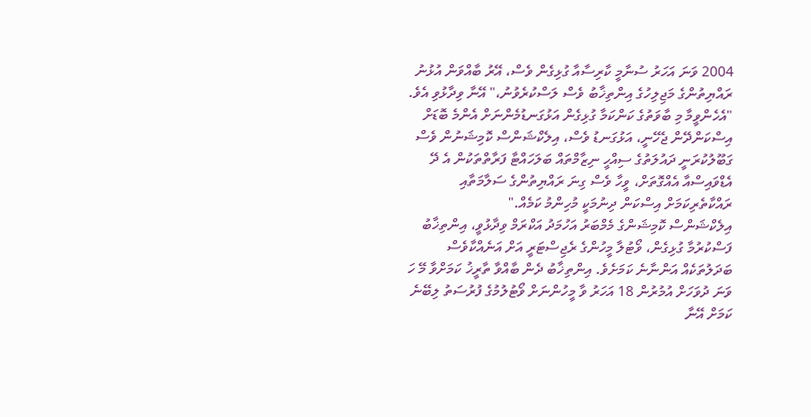2004 ވަނަ އަހަރު ސުނާމީ ކާރިސާއާ ގުޅިގެން ވެސް، އޭރު ބާއްވަން އުޅުނު ރައްޔިތުންގެ މަޖިލިހުގެ އިންތިޚާބު ވެސް ލަސްކުރެވުނު،" އޭނާ ވިދާޅުވި އެވެ.
"އެހެންވީމާ މި ބާވަތުގެ ކަންކަމާ ގުޅިގެން އަޅުގަނޑުމެންނަށް އެންމެ ބޮޑަށް އިސްކަންދޭން ޖެހޭނީ، އަޅުގަނޑު ވެސް، އިލެކްޝަންސް ކޮމިޝަނުން ވެސް ގަބޫލުކުރަނީ ދައުލަތުގެ ސިއްހީ ނިޒާމްތައް ބަލަހައްޓާ ފަރާތްތަކުން އެ ދޭ އެޑްވައިސްއާ އެއްގޮތަށް، ވީހާ ވެސް ގިނަ ރައްޔިތުންގެ ސަލާމަތާއި ރައްކާތެރިކަމަށް އިސްކަން ދިނުމަކީ މުހިންމު ކަމެއް."
އިލެކްޝަންސް ކޮމިޝަންގެ މެމްބަރު އަހުމަދު އަކްރަމް ވިދާޅުވީ، އިންތިޚާބު ފަސްކުރުމާ ގުޅިގެން، ވޯޓުލާ މީހުންގެ ރެޖިސްޓަރީ އަށް އަނެއްކާވެސް ބަދަލުތަކެއް އަންނާނެ ކަމަށެވެ. އިންތިޚާބު ދެން ބާއްވާ ތާރީޚު ކަމަށްވާ މޭ ހަ ވަނަ ދުވަހަށް އުމުރުން 18 އަހަރު ވާ މީހުންނަށް ވޯޓުލުމުގެ ފުރުސަތު ލިބޭނެ ކަމަށް އޭނާ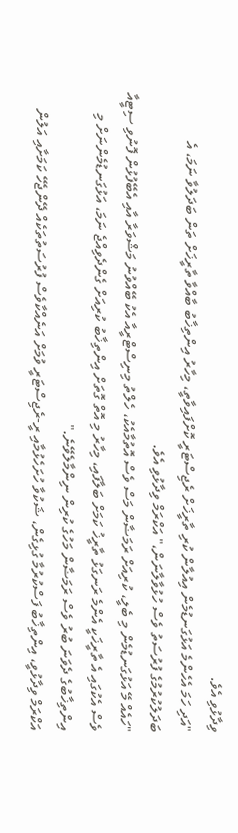ވިދާޅުވި އެވެ.
"އަދި ހަމަ އެހެންމެ އަޅުގަނޑުމެން އިއުލާން ކުރި ތާރީޚަށް ރެޖިސްޓަރީ ކޮށްފައިވާތީ، މިހާރު އިންތިޚާބު ބާއްވާ ތާރީޚަށް ތަން ބަދަލުވާ ނަމަ، އެ ބަދަލުކުރުމުގެ ފުރުސަތު ވެސް ހުޅުވާލާނަން،" އަކްރަމް ވިދާޅުވި އެވެ.
"ހައެއް މޭ އަޅުގަނޑުމެން މި ބެލީ، ކުރިއަށް ރަމަޟާން މަސް ވެސް އޮތުމާއެކު، ހެލްތު މިނިސްޓްރީއާ އެކު ބޭއްވުނު މަޝްވަރާ އާއި އެބޭފުޅުން ފޮނުވި ސިޓީއާ ވެސް އެކުގައި އެ ތާރީޚަކީ އެންމެ ރަނގަޅު ތާރީޚު ކަމަށް ބަލާފައި، މިހާރު މި އޮތް ގޮތަށް އިންތިޚާބު ކުރިއަށް ގެންދެވިއްޖެ ނަމަ، އަޅުގަނޑުމެންނަށް މި އިންތިޚާބުގެ ދެވަނަ ބުރު ވެސް ރަމަޟާން މަހުގެ ކުރިން ނިންމާލެވޭނެ."
އަކްރަމް ވިދާޅުވީ، އިންތިޚާބު ފަސްކުރުމާ ގުޅިގެން، ޝަކުވާ ހުށަހެޅުމާއި ރީ-ރެޖިސްޓަރީ ވުމަށް އަނެއްކާވެސް ފުރުސަތުތަކެއް ދޭންޖެހޭ ކަމަށާއި އަލުން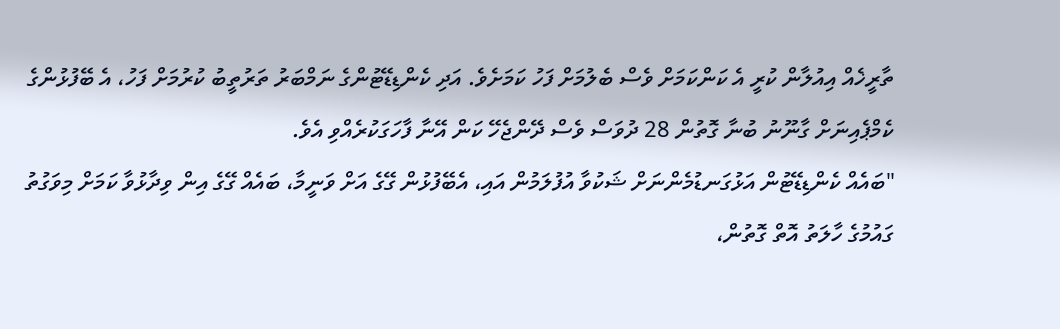ތާރީޚެއް އިއުލާން ކުރީ އެ ކަންކަމަށް ވެސް ބެލުމަށް ފަހު ކަމަށެވެ. އަދި ކެންޑިޑޭޓުންގެ ނަމްބަރު ތަރުތީބު ކުރުމަށް ފަހު، އެ ބޭފުޅުންގެ ކެމްޕެއިނަށް ގާނޫނު ބުނާ ގޮތުން 28 ދުވަސް ވެސް ދޭންޖެހޭ ކަން އޭނާ ފާހަގަކުރެއްވި އެވެ.
"ބައެއް ކެންޑިޑޭޓުން އަޅުގަނޑުމެންނަށް ޝަކުވާ އުފުލަމުން އައި، އެބޭފުޅުން ގޭގެ އަށް ވަނީމާ، ބައެއް ގޭގެ އިން ވިދާޅުވާ ކަމަށް މިވަގުތު ގައުމުގެ ހާލަތު އޮތް ގޮތުން،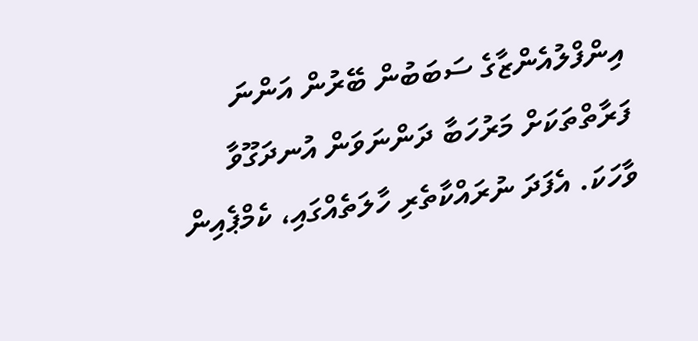އިންފްލުއެންޒާގެ ސަބަބުން ބޭރުން އަންނަ ފަރާތްތަކަށް މަރުހަބާ ދަންނަވަން އުނދަގޫވާ ވާހަކަ. އެފަދަ ނުރައްކާތެރި ހާލަތެއްގައި، ކެމްޕެއިން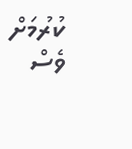ކުރުމަށް ވެސް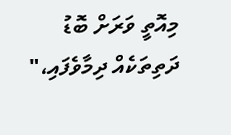މިއޮތީ ވަރަށް ބޮޑު ދަތިތަކެއް ދިމާވެފައި،"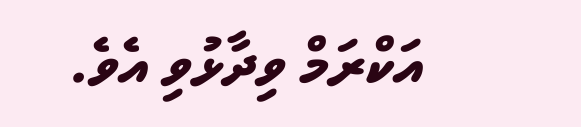އަކްރަމް ވިދާޅުވި އެވެ.